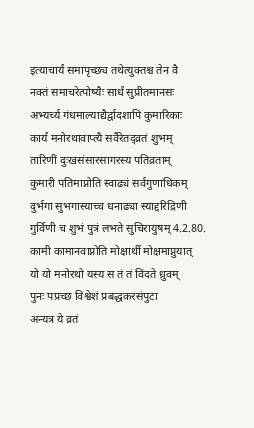इत्याचार्यं समापृच्छ्य तथेत्युक्तश्च तेन वै
नक्तं समाचरेत्पोष्यैः सार्धं सुप्रीतमानसः
अभ्यर्च्य गंधमाल्याद्यैर्द्वादशापि कुमारिकाः
कार्यं मनोरथावाप्त्यै सर्वैरेतद्व्रतं शुभम्
तारिणीं दुःखसंसारसागरस्य पतिव्रताम्
कुमारी पतिमाप्नोति स्वाढ्यं सर्वगुणाधिकम्
दुर्भगा सुभगास्याच्च धनाढ्या स्याद्दरिद्रिणी
गुर्विणी च शुभं पुत्रं लभते सुचिरायुषम् 4.2.80.
कामी कामानवाप्नोति मोक्षार्थी मोक्षमाप्नुयात्
यो यो मनोरथो यस्य स तं तं विंदते ध्रुवम्
पुनः पप्रच्छ विश्वेशं प्रबद्धकरसंपुटा
अन्यत्र ये व्रतं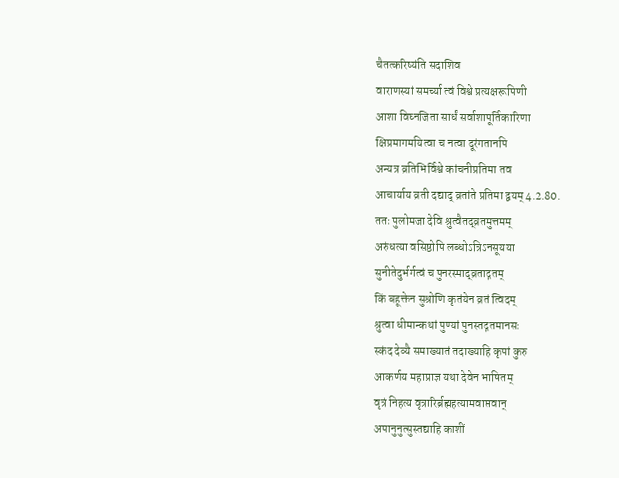चैतत्करिष्यंति सदाशिव
वाराणस्यां समर्च्या त्वं विश्वे प्रत्यक्षरूपिणी
आशा विघ्नजिता सार्धं सर्वाशापूर्तिकारिणा
क्षिप्रमागमयित्वा च नत्वा दूरंगतानपि
अन्यत्र व्रतिभिर्विश्वे कांचनीप्रतिमा तव
आचार्याय व्रती दद्याद् व्रतांते प्रतिमा द्वयम् 4.2.80.
ततः पुलोमजा देवि श्रुत्वैतद्व्रतमुत्तमम्
अरुंधत्या वसिष्ठोपि लब्धोऽत्रिऽनसूयया
सुनीतेदुर्भर्गत्वं च पुनरस्माद्व्रताद्गतम्
किं बहूक्तेन सुश्रोणि कृतंयेन व्रतं त्विदम्
श्रुत्वा धीमान्कथां पुण्यां पुनस्तद्गतमानसः
स्कंद देव्यै समाख्यातं तदाख्याहि कृपां कुरु
आकर्णय महाप्राज्ञ यथा देवेन भाषितम्
वृत्रं निहत्य वृत्रारिर्ब्रह्महत्यामवाप्तवान्
अपानुनुत्सुस्तद्याहि काशीं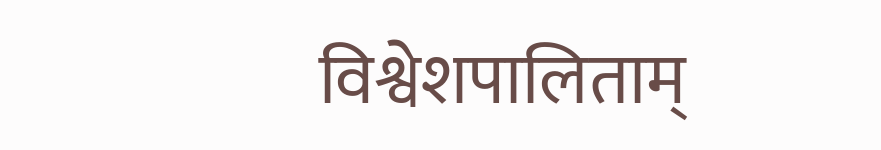विश्वेशपालिताम्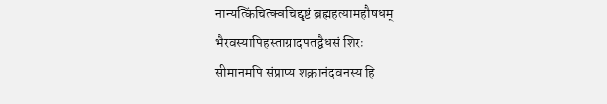नान्यत्किंचित्क्वचिद्दृष्टं ब्रह्महत्यामहौषधम्
भैरवस्यापिहस्ताग्रादपतद्वैधसं शिरः
सीमानमपि संप्राप्य शक्रानंदवनस्य हि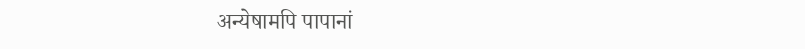अन्येषामपि पापानां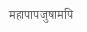महापापजुषामपि